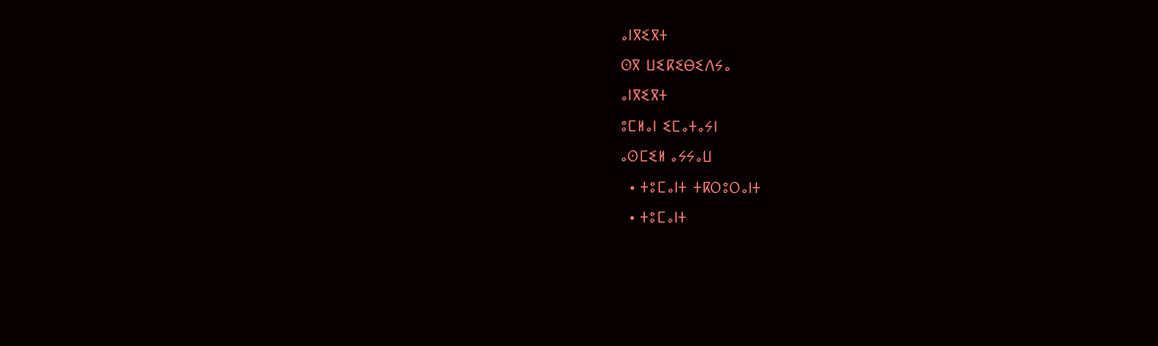ⴰⵏⴳⵉⴳⵜ
ⵙⴳ ⵡⵉⴽⵉⴱⵉⴷⵢⴰ
ⴰⵏⴳⵉⴳⵜ
ⵓⵎⵍⴰⵏ ⵉⵎⴰⵜⴰⵢⵏ
ⴰⵙⵎⵉⵍ ⴰⵢⵢⴰⵡ
  • ⵜⵓⵎⴰⵏⵜ ⵜⴽⵔⵓⵔⴰⵏⵜ
  • ⵜⵓⵎⴰⵏⵜ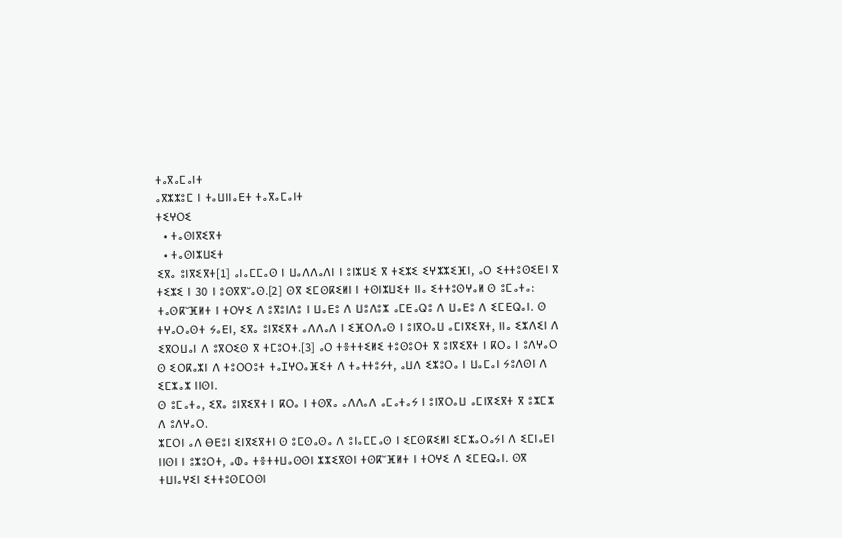ⵜⴰⴳⴰⵎⴰⵏⵜ
ⴰⴳⵣⵣⵓⵎ ⵏ ⵜⴰⵡⵏⵏⴰⴹⵜ ⵜⴰⴳⴰⵎⴰⵏⵜ
ⵜⵉⵖⵔⵉ
  • ⵜⴰⵙⵏⴳⵉⴳⵜ
  • ⵜⴰⵙⵏⵣⵡⵉⵜ
ⵉⴳⴰ ⵓⵏⴳⵉⴳⵜ[1] ⴰⵏⴰⵎⵎⴰⵙ ⵏ ⵡⴰⴷⴷⴰⴷⵏ ⵏ ⵓⵏⵣⵡⵉ ⴳ ⵜⵉⵣⵉ ⵉⵖⵣⵣⵉⴼⵏ, ⴰⵔ ⵉⵜⵜⵓⵙⵉⴹⵏ ⴳ ⵜⵉⵣⵉ ⵏ 30 ⵏ ⵓⵙⴳⴳⵯⴰⵙ.[2] ⵙⴳ ⵉⵎⵙⴽⵉⵍⵏ ⵏ ⵜⵙⵏⵣⵡⵉⵜ ⵏⵏⴰ ⵉⵜⵜⵓⵙⵖⴰⵍ ⵙ ⵓⵎⴰⵜⴰ: ⵜⴰⵙⴽⵯⴼⵍⵜ ⵏ ⵜⵔⵖⵉ ⴷ ⵓⴳⵓⵏⴷⵓ ⵏ ⵡⴰⴹⵓ ⴷ ⵡⵓⴷⵓⵣ ⴰⵎⴹⴰⵕⵓ ⴷ ⵡⴰⴹⵓ ⴷ ⵉⵎⴹⵕⴰⵏ. ⵙ ⵜⵖⴰⵔⴰⵙⵜ ⵢⴰⴹⵏ, ⵉⴳⴰ ⵓⵏⴳⵉⴳⵜ ⴰⴷⴷⴰⴷ ⵏ ⵉⴼⵔⴷⴰⵙ ⵏ ⵓⵏⴳⵔⴰⵡ ⴰⵎⵏⴳⵉⴳⵜ, ⵏⵏⴰ ⵉⵣⴷⵉⵏ ⴷ ⵉⴳⵔⵡⴰⵏ ⴷ ⵓⴳⵔⵉⵙ ⴳ ⵜⵎⵓⵔⵜ.[3] ⴰⵔ ⵜⴻⵜⵜⵉⵍⵉ ⵜⵓⵙⵓⵔⵜ ⴳ ⵓⵏⴳⵉⴳⵜ ⵏ ⴽⵔⴰ ⵏ ⵓⴷⵖⴰⵔ ⵙ ⵉⵔⴽⴰⵣⵏ ⴷ ⵜⵓⵔⵔⵓⵜ ⵜⴰⵊⵖⵔⴰⴼⵉⵜ ⴷ ⵜⴰⵜⵜⵓⵢⵜ, ⴰⵡⴷ ⵉⵣⵓⵔⴰ ⵏ ⵡⴰⵎⴰⵏ ⵢⵓⴷⵙⵏ ⴷ ⵉⵎⵣⴰⵣ ⵏⵏⵙⵏ.
ⵙ ⵓⵎⴰⵜⴰ, ⵉⴳⴰ ⵓⵏⴳⵉⴳⵜ ⵏ ⴽⵔⴰ ⵏ ⵜⵙⴳⴰ ⴰⴷⴷⴰⴷ ⴰⵎⴰⵜⴰⵢ ⵏ ⵓⵏⴳⵔⴰⵡ ⴰⵎⵏⴳⵉⴳⵜ ⴳ ⵓⵣⵎⵣ ⴷ ⵓⴷⵖⴰⵔ.
ⵣⵎⵔⵏ ⴰⴷ ⴱⴹⵓⵏ ⵉⵏⴳⵉⴳⵜⵏ ⵙ ⵓⵎⵙⴰⵙⴰ ⴷ ⵓⵏⴰⵎⵎⴰⵙ ⵏ ⵉⵎⵙⴽⵉⵍⵏ ⵉⵎⵣⴰⵔⴰⵢⵏ ⴷ ⵉⵎⵏⴰⴹⵏ ⵏⵏⵙⵏ ⵏ ⵓⵣⵓⵔⵜ, ⴰⵀⴰ ⵜⴻⵜⵜⵡⴰⵙⵙⵏ ⵣⵣⵉⴳⵙⵏ ⵜⵙⴽⵯⴼⵍⵜ ⵏ ⵜⵔⵖⵉ ⴷ ⵉⵎⴹⵕⴰⵏ. ⵙⴳ ⵜⵡⵏⴰⵖⵉⵏ ⵉⵜⵜⵓⵙⵎⵔⵙⵏ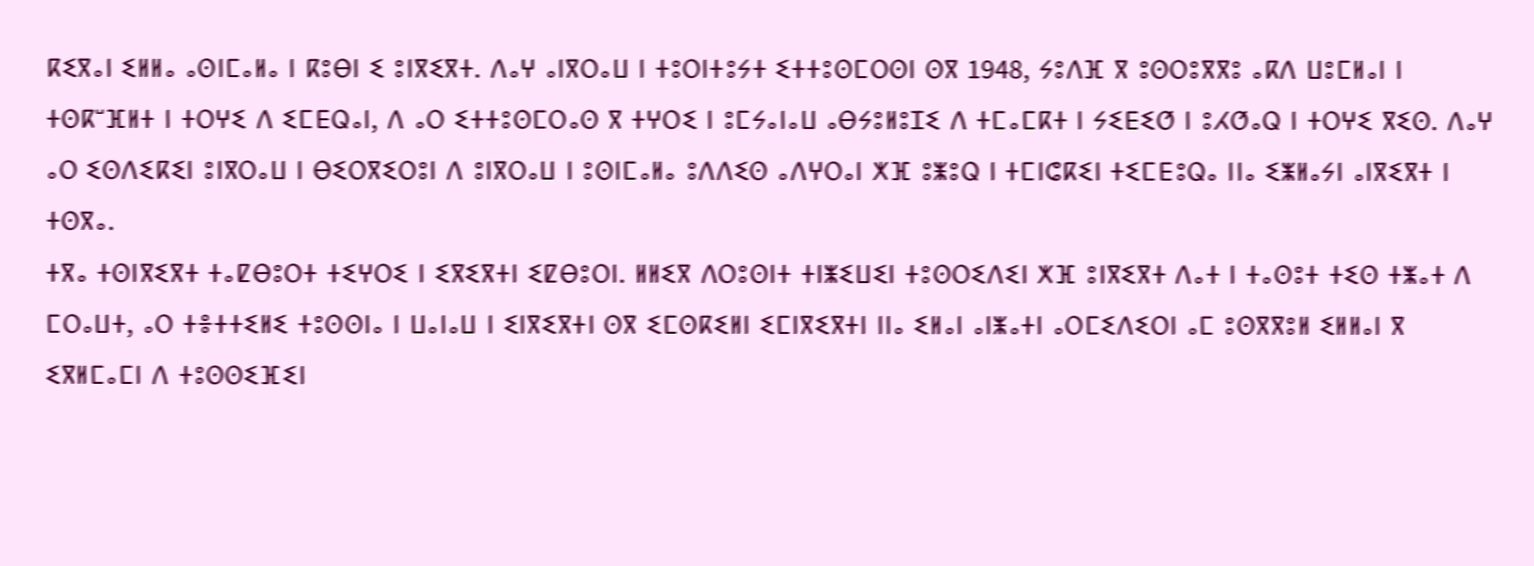ⴽⵉⴳⴰⵏ ⵉⵍⵍⴰ ⴰⵙⵏⵎⴰⵍⴰ ⵏ ⴽⵓⴱⵏ ⵉ ⵓⵏⴳⵉⴳⵜ. ⴷⴰⵖ ⴰⵏⴳⵔⴰⵡ ⵏ ⵜⵓⵔⵏⵜⵓⵢⵜ ⵉⵜⵜⵓⵙⵎⵔⵙⵏ ⵙⴳ 1948, ⵢⵓⴷⴼ ⴳ ⵓⵙⵔⵓⴳⴳⵓ ⴰⴽⴷ ⵡⵓⵎⵍⴰⵏ ⵏ ⵜⵙⴽⵯⴼⵍⵜ ⵏ ⵜⵔⵖⵉ ⴷ ⵉⵎⴹⵕⴰⵏ, ⴷ ⴰⵔ ⵉⵜⵜⵓⵙⵎⵔⴰⵙ ⴳ ⵜⵖⵔⵉ ⵏ ⵓⵎⵢⴰⵏⴰⵡ ⴰⴱⵢⵓⵍⵓⵊⵉ ⴷ ⵜⵎⴰⵎⴽⵜ ⵏ ⵢⵉⴹⵉⵚ ⵏ ⵓⵃⵚⴰⵕ ⵏ ⵜⵔⵖⵉ ⴳⵉⵙ. ⴷⴰⵖ ⴰⵔ ⵉⵙⴷⵉⴽⵉⵏ ⵓⵏⴳⵔⴰⵡ ⵏ ⴱⵉⵔⴳⵉⵔⵓⵏ ⴷ ⵓⵏⴳⵔⴰⵡ ⵏ ⵓⵙⵏⵎⴰⵍⴰ ⵓⴷⴷⵉⵙ ⴰⴷⵖⵔⴰⵏ ⵅⴼ ⵓⵥⵓⵕ ⵏ ⵜⵎⵏⵛⴽⵉⵏ ⵜⵉⵎⴹⵓⵕⴰ ⵏⵏⴰ ⵉⵥⵍⴰⵢⵏ ⴰⵏⴳⵉⴳⵜ ⵏ ⵜⵙⴳⴰ.
ⵜⴳⴰ ⵜⵙⵏⴳⵉⴳⵜ ⵜⴰⵇⴱⵓⵔⵜ ⵜⵉⵖⵔⵉ ⵏ ⵉⴳⵉⴳⵜⵏ ⵉⵇⴱⵓⵔⵏ. ⵍⵍⵉⴳ ⴷⵔⵓⵙⵏⵜ ⵜⵏⵥⵉⵡⵉⵏ ⵜⵓⵙⵔⵉⴷⵉⵏ ⵅⴼ ⵓⵏⴳⵉⴳⵜ ⴷⴰⵜ ⵏ ⵜⴰⵙⵓⵜ ⵜⵉⵙ ⵜⵥⴰⵜ ⴷ ⵎⵔⴰⵡⵜ, ⴰⵔ ⵜⴻⵜⵜⵉⵍⵉ ⵜⵓⵙⵙⵏⴰ ⵏ ⵡⴰⵏⴰⵡ ⵏ ⵉⵏⴳⵉⴳⵜⵏ ⵙⴳ ⵉⵎⵙⴽⵉⵍⵏ ⵉⵎⵏⴳⵉⴳⵜⵏ ⵏⵏⴰ ⵉⵍⴰⵏ ⴰⵏⵥⴰⵜⵏ ⴰⵔⵎⵉⴷⵉⵔⵏ ⴰⵎ ⵓⵙⴳⴳⵓⵍ ⵉⵍⵍⴰⵏ ⴳ ⵉⴳⵍⵎⴰⵎⵏ ⴷ ⵜⵓⵙⵙⵉⴼⵉⵏ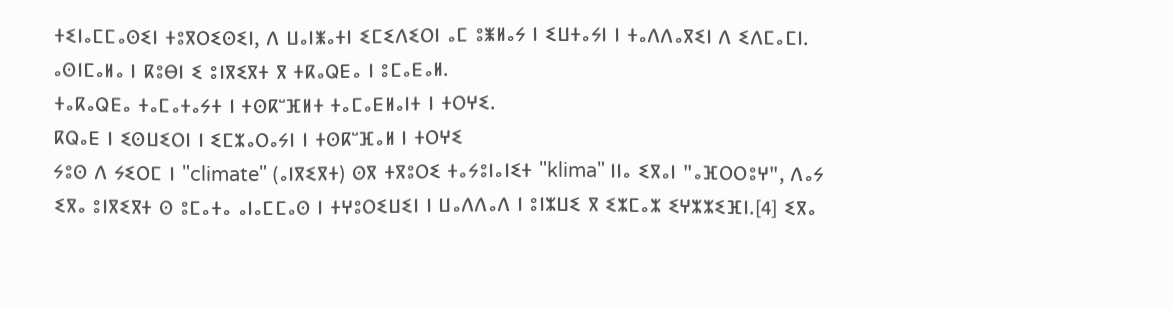ⵜⵉⵏⴰⵎⵎⴰⵙⵉⵏ ⵜⵓⴳⵔⵉⵙⵉⵏ, ⴷ ⵡⴰⵏⵥⴰⵜⵏ ⵉⵎⵉⴷⵉⵔⵏ ⴰⵎ ⵓⵥⵍⴰⵢ ⵏ ⵉⵡⵜⴰⵢⵏ ⵏ ⵜⴰⴷⴷⴰⴳⵉⵏ ⴷ ⵉⴷⵎⴰⵎⵏ.
ⴰⵙⵏⵎⴰⵍⴰ ⵏ ⴽⵓⴱⵏ ⵉ ⵓⵏⴳⵉⴳⵜ ⴳ ⵜⴽⴰⵕⴹⴰ ⵏ ⵓⵎⴰⴹⴰⵍ.
ⵜⴰⴽⴰⵕⴹⴰ ⵜⴰⵎⴰⵜⴰⵢⵜ ⵏ ⵜⵙⴽⵯⴼⵍⵜ ⵜⴰⵎⴰⴹⵍⴰⵏⵜ ⵏ ⵜⵔⵖⵉ.
ⴽⵕⴰⴹ ⵏ ⵉⵙⵡⵉⵔⵏ ⵏ ⵉⵎⵣⴰⵔⴰⵢⵏ ⵏ ⵜⵙⴽⵯⴼⴰⵍ ⵏ ⵜⵔⵖⵉ
ⵢⵓⵙ ⴷ ⵢⵉⵔⵎ ⵏ "climate" (ⴰⵏⴳⵉⴳⵜ) ⵙⴳ ⵜⴳⵓⵔⵉ ⵜⴰⵢⵓⵏⴰⵏⵉⵜ "klima" ⵏⵏⴰ ⵉⴳⴰⵏ "ⴰⴼⵔⵔⵓⵖ", ⴷⴰⵢ ⵉⴳⴰ ⵓⵏⴳⵉⴳⵜ ⵙ ⵓⵎⴰⵜⴰ ⴰⵏⴰⵎⵎⴰⵙ ⵏ ⵜⵖⵓⵔⵉⵡⵉⵏ ⵏ ⵡⴰⴷⴷⴰⴷ ⵏ ⵓⵏⵣⵡⵉ ⴳ ⵉⵣⵎⴰⵣ ⵉⵖⵣⵣⵉⴼⵏ.[4] ⵉⴳⴰ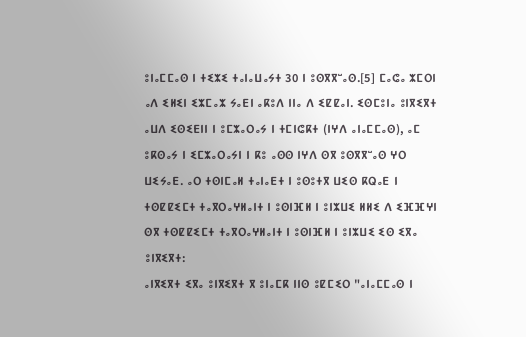ⵓⵏⴰⵎⵎⴰⵙ ⵏ ⵜⵉⵣⵉ ⵜⴰⵏⴰⵡⴰⵢⵜ 30 ⵏ ⵓⵙⴳⴳⵯⴰⵙ.[5] ⵎⴰⵛⴰ ⵣⵎⵔⵏ ⴰⴷ ⵉⵍⵉⵏ ⵉⵣⵎⴰⵣ ⵢⴰⴹⵏ ⴰⴽⵓⴷ ⵏⵏⴰ ⴷ ⵉⵇⵇⴰⵏ. ⵉⵙⵎⵓⵏⴰ ⵓⵏⴳⵉⴳⵜ ⴰⵡⴷ ⵉⵙⵉⴹⵏⵏ ⵏ ⵓⵎⵣⴰⵔⴰⵢ ⵏ ⵜⵎⵏⵛⴽⵜ (ⵏⵖⴷ ⴰⵏⴰⵎⵎⴰⵙ), ⴰⵎ ⵓⴽⵙⴰⵢ ⵏ ⵉⵎⵣⴰⵔⴰⵢⵏ ⵏ ⴽⵓ ⴰⵙⵙ ⵏⵖⴷ ⵙⴳ ⵓⵙⴳⴳⵯⴰⵙ ⵖⵔ ⵡⵉⵢⴰⴹ. ⴰⵔ ⵜⵙⵏⵎⴰⵍ ⵜⴰⵏⴰⴹⵜ ⵏ ⵓⵙⵓⵜⴳ ⵡⵉⵙ ⴽⵕⴰⴹ ⵏ ⵜⵙⵇⵇⵉⵎⵜ ⵜⴰⴳⵔⴰⵖⵍⴰⵏⵜ ⵏ ⵓⵙⵏⴼⵍ ⵏ ⵓⵏⵣⵡⵉ ⵍⵍⵉ ⴷ ⵉⴼⴼⵖⵏ ⵙⴳ ⵜⵙⵇⵇⵉⵎⵜ ⵜⴰⴳⵔⴰⵖⵍⴰⵏⵜ ⵏ ⵓⵙⵏⴼⵍ ⵏ ⵓⵏⵣⵡⵉ ⵉⵙ ⵉⴳⴰ ⵓⵏⴳⵉⴳⵜ:
ⴰⵏⴳⵉⴳⵜ ⵉⴳⴰ ⵓⵏⴳⵉⴳⵜ ⴳ ⵓⵏⴰⵎⴽ ⵏⵏⵙ ⵓⵇⵎⵉⵔ "ⴰⵏⴰⵎⵎⴰⵙ ⵏ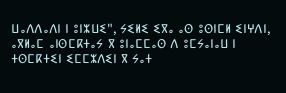ⵡⴰⴷⴷⴰⴷⵏ ⵏ ⵓⵏⵣⵡⵉ", ⵢⵉⵍⵉ ⵉⴳⴰ ⴰⵙ ⵓⵙⵏⵎⵍ ⵉⵏⵖⴷⵏ, ⴰⴳⵍⴰⵎ ⴰⵏⵙⵎⴽⵜⴰⵢ ⴳ ⵓⵏⴰⵎⵎⴰⵙ ⴷ ⵓⵎⵢⴰⵏⴰⵡ ⵏ ⵜⵙⵎⴽⵜⵉⵏ ⵉⵎⵎⵣⴷⵉⵏ ⴳ ⵢⴰⵜ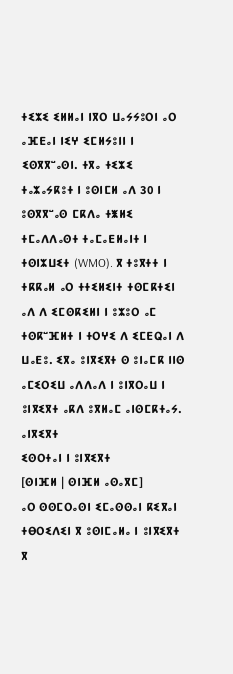ⵜⵉⵣⵉ ⵉⵍⵍⴰⵏ ⵏⴳⵔ ⵡⴰⵢⵢⵓⵔⵏ ⴰⵔ ⴰⴼⴹⴰⵏ ⵏⵉⵖ ⵉⵎⵍⵢⵓⵏⵏ ⵏ ⵉⵙⴳⴳⵯⴰⵙⵏ. ⵜⴳⴰ ⵜⵉⵣⵉ ⵜⴰⵣⴰⵢⴽⵓⵜ ⵏ ⵓⵙⵏⵎⵍ ⴰⴷ 30 ⵏ ⵓⵙⴳⴳⵯⴰⵙ ⵎⴽⴷⴰ ⵜⵥⵍⵉ ⵜⵎⴰⴷⴷⴰⵙⵜ ⵜⴰⵎⴰⴹⵍⴰⵏⵜ ⵏ ⵜⵙⵏⵣⵡⵉⵜ (WMO). ⴳ ⵜⵓⴳⵜⵜ ⵏ ⵜⴽⴽⴰⵍ ⴰⵔ ⵜⵜⵉⵍⵉⵏⵜ ⵜⵙⵎⴽⵜⵉⵏ ⴰⴷ ⴷ ⵉⵎⵙⴽⵉⵍⵏ ⵏ ⵓⵣⵓⵔ ⴰⵎ ⵜⵙⴽⵯⴼⵍⵜ ⵏ ⵜⵔⵖⵉ ⴷ ⵉⵎⴹⵕⴰⵏ ⴷ ⵡⴰⴹⵓ. ⵉⴳⴰ ⵓⵏⴳⵉⴳⵜ ⵙ ⵓⵏⴰⵎⴽ ⵏⵏⵙ ⴰⵎⵉⵔⵉⵡ ⴰⴷⴷⴰⴷ ⵏ ⵓⵏⴳⵔⴰⵡ ⵏ ⵓⵏⴳⵉⴳⵜ ⴰⴽⴷ ⵓⴳⵍⴰⵎ ⴰⵏⵙⵎⴽⵜⴰⵢ. ⴰⵏⴳⵉⴳⵜ
ⵉⵙⵔⵜⴰⵏ ⵏ ⵓⵏⴳⵉⴳⵜ
[ⵙⵏⴼⵍ | ⵙⵏⴼⵍ ⴰⵙⴰⴳⵎ]
ⴰⵔ ⵙⵙⵎⵔⴰⵙⵏ ⵉⵎⴰⵙⵙⴰⵏ ⴽⵉⴳⴰⵏ ⵜⴱⵔⵉⴷⵉⵏ ⴳ ⵓⵙⵏⵎⴰⵍⴰ ⵏ ⵓⵏⴳⵉⴳⵜ ⴳ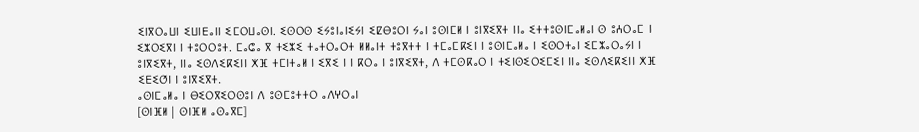ⵉⵏⴳⵔⴰⵡⵏ ⵉⵡⵏⴹⴰⵏⵏ ⵉⵎⵔⵡⴰⵙⵏ. ⵉⵙⵔⵙ ⵉⵢⵓⵏⴰⵏⵉⵢⵏ ⵉⵇⴱⵓⵔⵏ ⵢⴰⵏ ⵓⵙⵏⵎⵍ ⵏ ⵓⵏⴳⵉⴳⵜ ⵏⵏⴰ ⵉⵜⵜⵓⵙⵏⵎⴰⵍⴰⵏ ⵙ ⵓⵄⵔⴰⵎ ⵏ ⵉⵣⵔⵉⴳⵏ ⵏ ⵜⵓⵔⵔⵓⵜ. ⵎⴰⵛⴰ ⴳ ⵜⵉⵣⵉ ⵜⴰⵜⵔⴰⵔⵜ ⵍⵍⴰⵏⵜ ⵜⵓⴳⵜⵜ ⵏ ⵜⵎⴰⵎⴽⵉⵏ ⵏ ⵓⵙⵏⵎⴰⵍⴰ ⵏ ⵉⵙⵔⵜⴰⵏ ⵉⵎⵣⴰⵔⴰⵢⵏ ⵏ ⵓⵏⴳⵉⴳⵜ, ⵏⵏⴰ ⵉⵙⴷⵉⴽⵉⵏⵏ ⵅⴼ ⵜⵎⵏⵜⴰⵍ ⵏ ⵉⴳⵉ ⵏ ⵏ ⴽⵔⴰ ⵏ ⵓⵏⴳⵉⴳⵜ, ⴷ ⵜⵎⵙⴽⴰⵔ ⵏ ⵜⵉⵏⵙⵉⵔⵉⵎⵉⵏ ⵏⵏⴰ ⵉⵙⴷⵉⴽⵉⵏⵏ ⵅⴼ ⵉⴹⵉⵚⵏ ⵏ ⵓⵏⴳⵉⴳⵜ.
ⴰⵙⵏⵎⴰⵍⴰ ⵏ ⴱⵉⵔⴳⵉⵔⵙⵓⵏ ⴷ ⵓⵙⵎⵓⵜⵜⵔ ⴰⴷⵖⵔⴰⵏ
[ⵙⵏⴼⵍ | ⵙⵏⴼⵍ ⴰⵙⴰⴳⵎ]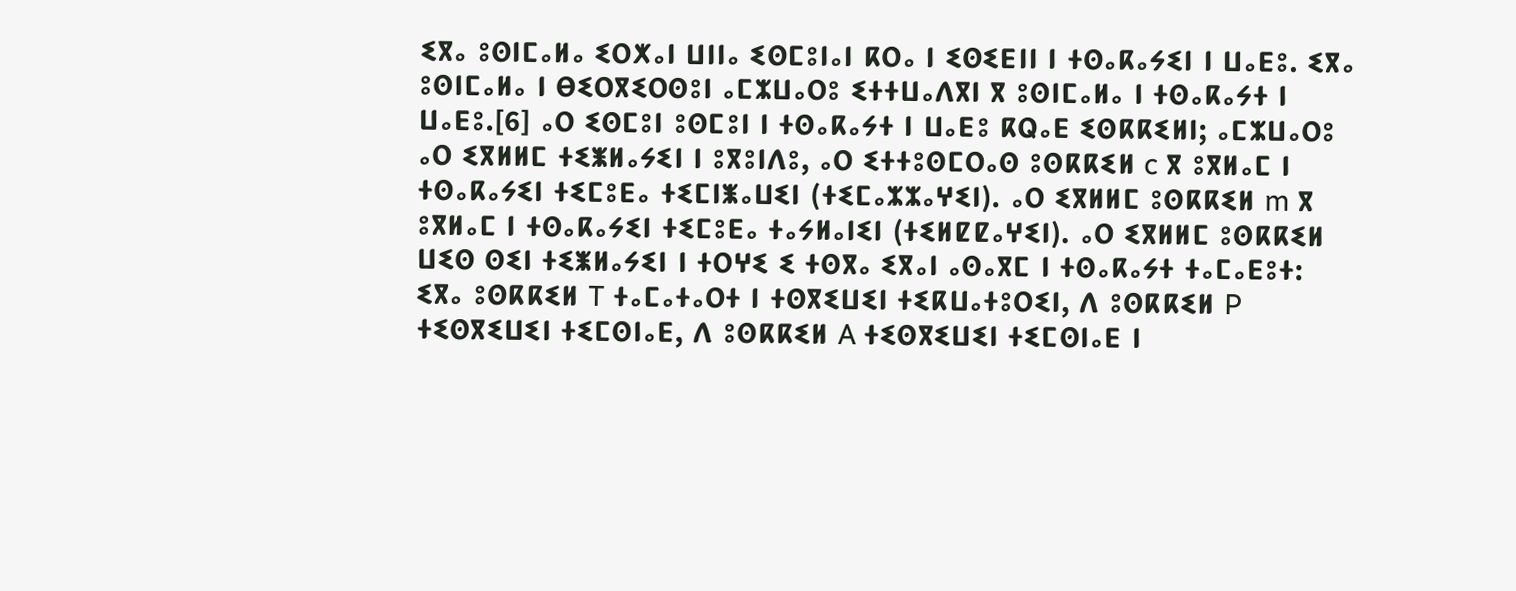ⵉⴳⴰ ⵓⵙⵏⵎⴰⵍⴰ ⵉⵔⵅⴰⵏ ⵡⵏⵏⴰ ⵉⵙⵎⵓⵏⴰⵏ ⴽⵔⴰ ⵏ ⵉⵙⵉⴹⵏⵏ ⵏ ⵜⵙⴰⴽⴰⵢⵉⵏ ⵏ ⵡⴰⴹⵓ. ⵉⴳⴰ ⵓⵙⵏⵎⴰⵍⴰ ⵏ ⴱⵉⵔⴳⵉⵔⵙⵓⵏ ⴰⵎⵣⵡⴰⵔⵓ ⵉⵜⵜⵡⴰⴷⴳⵏ ⴳ ⵓⵙⵏⵎⴰⵍⴰ ⵏ ⵜⵙⴰⴽⴰⵢⵜ ⵏ ⵡⴰⴹⵓ.[6] ⴰⵔ ⵉⵙⵎⵓⵏ ⵓⵙⵎⵓⵏ ⵏ ⵜⵙⴰⴽⴰⵢⵜ ⵏ ⵡⴰⴹⵓ ⴽⵕⴰⴹ ⵉⵙⴽⴽⵉⵍⵏ; ⴰⵎⵣⵡⴰⵔⵓ ⴰⵔ ⵉⴳⵍⵍⵎ ⵜⵉⵥⵍⴰⵢⵉⵏ ⵏ ⵓⴳⵓⵏⴷⵓ, ⴰⵔ ⵉⵜⵜⵓⵙⵎⵔⴰⵙ ⵓⵙⴽⴽⵉⵍ c ⴳ ⵓⴳⵍⴰⵎ ⵏ ⵜⵙⴰⴽⴰⵢⵉⵏ ⵜⵉⵎⵓⴹⴰ ⵜⵉⵎⵏⵥⴰⵡⵉⵏ (ⵜⵉⵎⴰⵣⵣⴰⵖⵉⵏ). ⴰⵔ ⵉⴳⵍⵍⵎ ⵓⵙⴽⴽⵉⵍ m ⴳ ⵓⴳⵍⴰⵎ ⵏ ⵜⵙⴰⴽⴰⵢⵉⵏ ⵜⵉⵎⵓⴹⴰ ⵜⴰⵢⵍⴰⵏⵉⵏ (ⵜⵉⵍⵇⵇⴰⵖⵉⵏ). ⴰⵔ ⵉⴳⵍⵍⵎ ⵓⵙⴽⴽⵉⵍ ⵡⵉⵙ ⵙⵉⵏ ⵜⵉⵥⵍⴰⵢⵉⵏ ⵏ ⵜⵔⵖⵉ ⵉ ⵜⵙⴳⴰ ⵉⴳⴰⵏ ⴰⵙⴰⴳⵎ ⵏ ⵜⵙⴰⴽⴰⵢⵜ ⵜⴰⵎⴰⴹⵓⵜ: ⵉⴳⴰ ⵓⵙⴽⴽⵉⵍ T ⵜⴰⵎⴰⵜⴰⵔⵜ ⵏ ⵜⵙⴳⵉⵡⵉⵏ ⵜⵉⴽⵡⴰⵜⵓⵔⵉⵏ, ⴷ ⵓⵙⴽⴽⵉⵍ P ⵜⵉⵙⴳⵉⵡⵉⵏ ⵜⵉⵎⵙⵏⴰⴹ, ⴷ ⵓⵙⴽⴽⵉⵍ A ⵜⵉⵙⴳⵉⵡⵉⵏ ⵜⵉⵎⵙⵏⴰⴹ ⵏ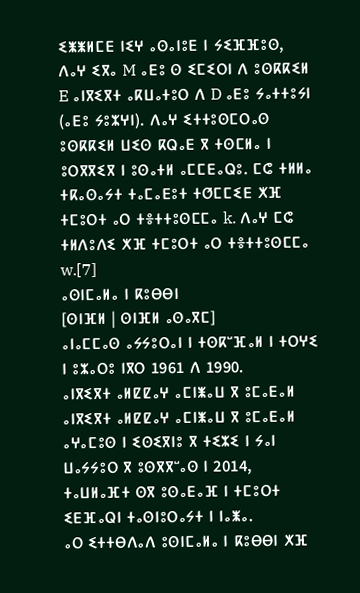ⵉⵥⵥⵍⵎⴹ ⵏⵉⵖ ⴰⵙⴰⵏⵓⴹ ⵏ ⵢⵉⴼⴼⵓⵙ, ⴷⴰⵖ ⵉⴳⴰ M ⴰⴹⵓ ⵙ ⵉⵎⵉⵔⵏ ⴷ ⵓⵙⴽⴽⵉⵍ E ⴰⵏⴳⵉⴳⵜ ⴰⴽⵡⴰⵜⵓⵔ ⴷ D ⴰⴹⵓ ⵢⴰⵜⵜⵓⵢⵏ (ⴰⴹⵓ ⵢⵓⵣⵖⵏ). ⴷⴰⵖ ⵉⵜⵜⵓⵙⵎⵔⴰⵙ ⵓⵙⴽⴽⵉⵍ ⵡⵉⵙ ⴽⵕⴰⴹ ⴳ ⵜⵙⵎⵍⴰ ⵏ ⵓⵔⴳⴳⵉⴳ ⵏ ⵓⵙⴰⵜⵍ ⴰⵎⵎⴹⴰⵕⵓ. ⵎⵛ ⵜⵍⵍⴰ ⵜⴽⴰⵙⴰⵢⵜ ⵜⴰⵎⴰⴹⵓⵜ ⵜⵚⵎⵎⵉⴹ ⵅⴼ ⵜⵎⵓⵔⵜ ⴰⵔ ⵜⴻⵜⵜⵓⵙⵎⵎⴰ k. ⴷⴰⵖ ⵎⵛ ⵜⵍⴷⵓⴷⵉ ⵅⴼ ⵜⵎⵓⵔⵜ ⴰⵔ ⵜⴻⵜⵜⵓⵙⵎⵎⴰ w.[7]
ⴰⵙⵏⵎⴰⵍⴰ ⵏ ⴽⵓⴱⴱⵏ
[ⵙⵏⴼⵍ | ⵙⵏⴼⵍ ⴰⵙⴰⴳⵎ]
ⴰⵏⴰⵎⵎⴰⵙ ⴰⵢⵢⵓⵔⴰⵏ ⵏ ⵜⵙⴽⵯⴼⴰⵍ ⵏ ⵜⵔⵖⵉ ⵏ ⵓⵣⴰⵔⵓ ⵏⴳⵔ 1961 ⴷ 1990.
ⴰⵏⴳⵉⴳⵜ ⴰⵍⵇⵇⴰⵖ ⴰⵎⵏⵥⴰⵡ ⴳ ⵓⵎⴰⴹⴰⵍ
ⴰⵏⴳⵉⴳⵜ ⴰⵍⵇⵇⴰⵖ ⴰⵎⵏⵥⴰⵡ ⴳ ⵓⵎⴰⴹⴰⵍ
ⴰⵖⴰⵎⵓⵙ ⵏ ⵉⵙⵉⴳⵏⵓ ⴳ ⵜⵉⵣⵉ ⵏ ⵢⴰⵏ ⵡⴰⵢⵢⵓⵔ ⴳ ⵓⵙⴳⴳⵯⴰⵙ ⵏ 2014, ⵜⴰⵡⵍⴰⴼⵜ ⵙⴳ ⵓⵙⴰⴹⴰⴼ ⵏ ⵜⵎⵓⵔⵜ ⵉⴹⴼⴰⵕⵏ ⵜⴰⵙⵏⵓⵔⴰⵢⵜ ⵏ ⵏⴰⵥⴰ.
ⴰⵔ ⵉⵜⵜⴱⴷⴰⴷ ⵓⵙⵏⵎⴰⵍⴰ ⵏ ⴽⵓⴱⴱⵏ ⵅⴼ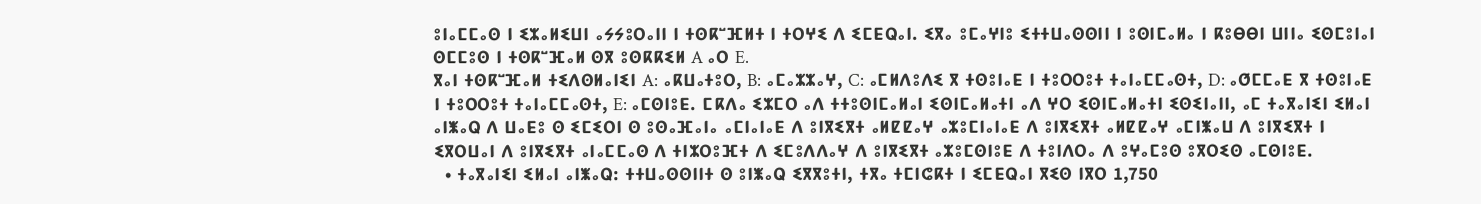ⵓⵏⴰⵎⵎⴰⵙ ⵏ ⵉⵣⴰⵍⵉⵡⵏ ⴰⵢⵢⵓⵔⴰⵏⵏ ⵏ ⵜⵙⴽⵯⴼⵍⵜ ⵏ ⵜⵔⵖⵉ ⴷ ⵉⵎⴹⵕⴰⵏ. ⵉⴳⴰ ⵓⵎⴰⵖⵏⵓ ⵉⵜⵜⵡⴰⵙⵙⵏⵏ ⵏ ⵓⵙⵏⵎⴰⵍⴰ ⵏ ⴽⵓⴱⴱⵏ ⵡⵏⵏⴰ ⵉⵙⵎⵓⵏⴰⵏ ⵙⵎⵎⵓⵙ ⵏ ⵜⵙⴽⵯⴼⴰⵍ ⵙⴳ ⵓⵙⴽⴽⵉⵍ A ⴰⵔ E.
ⴳⴰⵏ ⵜⵙⴽⵯⴼⴰⵍ ⵜⵉⴷⵙⵍⴰⵏⵉⵏ A: ⴰⴽⵡⴰⵜⵓⵔ, B: ⴰⵎⴰⵣⵣⴰⵖ, C: ⴰⵎⵍⴷⵓⴷⵉ ⴳ ⵜⵙⵓⵏⴰⴹ ⵏ ⵜⵓⵔⵔⵓⵜ ⵜⴰⵏⴰⵎⵎⴰⵙⵜ, D: ⴰⵚⵎⵎⴰⴹ ⴳ ⵜⵙⵓⵏⴰⴹ ⵏ ⵜⵓⵔⵔⵓⵜ ⵜⴰⵏⴰⵎⵎⴰⵙⵜ, E: ⴰⵎⵙⵏⵓⴹ. ⵎⴽⴷⴰ ⵉⵣⵎⵔ ⴰⴷ ⵜⵜⵓⵙⵏⵎⴰⵍⴰⵏ ⵉⵙⵏⵎⴰⵍⴰⵜⵏ ⴰⴷ ⵖⵔ ⵉⵙⵏⵎⴰⵍⴰⵜⵏ ⵉⵙⵉⵏⴰⵏⵏ, ⴰⵎ ⵜⴰⴳⴰⵏⵉⵏ ⵉⵍⴰⵏ ⴰⵏⵥⴰⵕ ⴷ ⵡⴰⴹⵓ ⵙ ⵉⵎⵉⵔⵏ ⵙ ⵓⵙⴰⴼⴰⵏⴰ ⴰⵎⵏⴰⵏⴰⴹ ⴷ ⵓⵏⴳⵉⴳⵜ ⴰⵍⵇⵇⴰⵖ ⴰⵣⵓⵎⵏⴰⵏⴰⴹ ⴷ ⵓⵏⴳⵉⴳⵜ ⴰⵍⵇⵇⴰⵖ ⴰⵎⵏⵥⴰⵡ ⴷ ⵓⵏⴳⵉⴳⵜ ⵏ ⵉⴳⵔⵡⴰⵏ ⴷ ⵓⵏⴳⵉⴳⵜ ⴰⵏⴰⵎⵎⴰⵙ ⴷ ⵜⵏⵣⵔⵓⴼⵜ ⴷ ⵉⵎⵓⴷⴷⴰⵖ ⴷ ⵓⵏⴳⵉⴳⵜ ⴰⵣⵓⵎⵙⵏⵓⴹ ⴷ ⵜⵓⵏⴷⵔⴰ ⴷ ⵓⵖⴰⵎⵓⵙ ⵓⴳⵔⵉⵙ ⴰⵎⵙⵏⵓⴹ.
  • ⵜⴰⴳⴰⵏⵉⵏ ⵉⵍⴰⵏ ⴰⵏⵥⴰⵕ: ⵜⵜⵡⴰⵙⵙⵏⵏⵜ ⵙ ⵓⵏⵥⴰⵕ ⵉⴳⴳⵓⵜⵏ, ⵜⴳⴰ ⵜⵎⵏⵛⴽⵜ ⵏ ⵉⵎⴹⵕⴰⵏ ⴳⵉⵙ ⵏⴳⵔ 1,750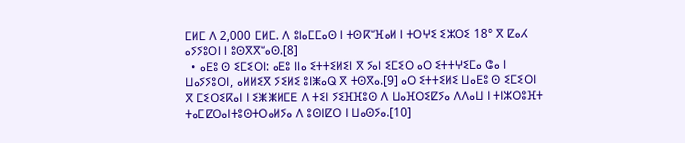ⵎⵍⵎ ⴷ 2,000 ⵎⵍⵎ. ⴷ ⵓⵏⴰⵎⵎⴰⵙ ⵏ ⵜⵙⴽⵯⴼⴰⵍ ⵏ ⵜⵔⵖⵉ ⵉⵣⵔⵉ 18° ⴳ ⵇⴰⵃ ⴰⵢⵢⵓⵔⵏ ⵏ ⵓⵙⴳⴳⵯⴰⵙ.[8]
  • ⴰⴹⵓ ⵙ ⵉⵎⵉⵔⵏ: ⴰⴹⵓ ⵏⵏⴰ ⵉⵜⵜⵉⵍⵉⵏ ⴳ ⵢⴰⵏ ⵉⵎⵉⵔ ⴰⵔ ⵉⵜⵜⵖⵉⵎⴰ ⵛⴰ ⵏ ⵡⴰⵢⵢⵓⵔⵏ, ⴰⵍⵍⵉⴳ ⵢⵉⵍⵉ ⵓⵏⵥⴰⵕ ⴳ ⵜⵙⴳⴰ.[9] ⴰⵔ ⵉⵜⵜⵉⵍⵉ ⵡⴰⴹⵓ ⵙ ⵉⵎⵉⵔⵏ ⴳ ⵎⵉⵔⵉⴽⴰⵏ ⵏ ⵉⵥⵥⵍⵎⴹ ⴷ ⵜⵉⵏ ⵢⵉⴼⴼⵓⵙ ⴷ ⵡⴰⴼⵔⵉⵇⵢⴰ ⴷⴷⴰⵡ ⵏ ⵜⵏⵣⵔⵓⴼⵜ ⵜⴰⵎⵇⵔⴰⵏⵜⵓⵙⵜⵔⴰⵍⵢⴰ ⴷ ⵓⵙⵏⵇⵔ ⵏ ⵡⴰⵙⵢⴰ.[10]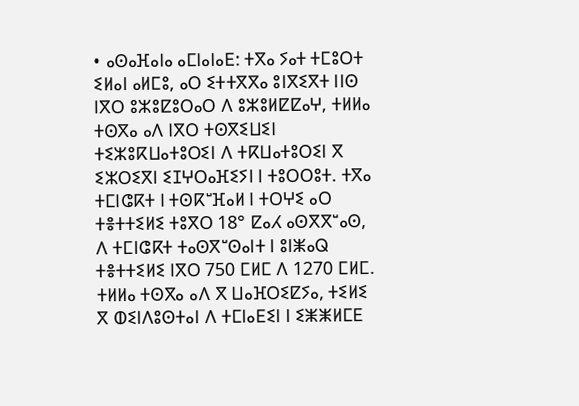• ⴰⵙⴰⴼⴰⵏⴰ ⴰⵎⵏⴰⵏⴰⴹ: ⵜⴳⴰ ⵢⴰⵜ ⵜⵎⵓⵔⵜ ⵉⵍⴰⵏ ⴰⵍⵎⵓ, ⴰⵔ ⵉⵜⵜⴳⴳⴰ ⵓⵏⴳⵉⴳⵜ ⵏⵏⵙ ⵏⴳⵔ ⵓⵣⵓⵇⵓⵔⴰⵔ ⴷ ⵓⵣⵓⵍⵇⵇⴰⵖ, ⵜⵍⵍⴰ ⵜⵙⴳⴰ ⴰⴷ ⵏⴳⵔ ⵜⵙⴳⵉⵡⵉⵏ ⵜⵉⵣⵓⴽⵡⴰⵜⵓⵔⵉⵏ ⴷ ⵜⴽⵡⴰⵜⵓⵔⵉⵏ ⴳ ⵉⵣⵔⵉⴳⵏ ⵉⵊⵖⵔⴰⴼⵉⵢⵏ ⵏ ⵜⵓⵔⵔⵓⵜ. ⵜⴳⴰ ⵜⵎⵏⵛⴽⵜ ⵏ ⵜⵙⴽⵯⴼⴰⵍ ⵏ ⵜⵔⵖⵉ ⴰⵔ ⵜⴻⵜⵜⵉⵍⵉ ⵜⵓⴳⵔ 18° ⵇⴰⵃ ⴰⵙⴳⴳⵯⴰⵙ, ⴷ ⵜⵎⵏⵛⴽⵜ ⵜⴰⵙⴳⵯⵙⴰⵏⵜ ⵏ ⵓⵏⵥⴰⵕ ⵜⴻⵜⵜⵉⵍⵉ ⵏⴳⵔ 750 ⵎⵍⵎ ⴷ 1270 ⵎⵍⵎ. ⵜⵍⵍⴰ ⵜⵙⴳⴰ ⴰⴷ ⴳ ⵡⴰⴼⵔⵉⵇⵢⴰ, ⵜⵉⵍⵉ ⴳ ⵀⵉⵏⴷⵓⵙⵜⴰⵏ ⴷ ⵜⵎⵏⴰⴹⵉⵏ ⵏ ⵉⵥⵥⵍⵎⴹ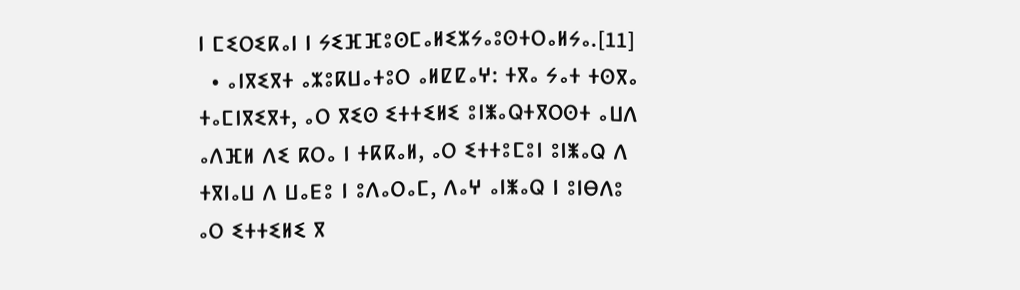ⵏ ⵎⵉⵔⵉⴽⴰⵏ ⵏ ⵢⵉⴼⴼⵓⵙⵎⴰⵍⵉⵣⵢⴰⵓⵙⵜⵔⴰⵍⵢⴰ.[11]
  • ⴰⵏⴳⵉⴳⵜ ⴰⵣⵓⴽⵡⴰⵜⵓⵔ ⴰⵍⵇⵇⴰⵖ: ⵜⴳⴰ ⵢⴰⵜ ⵜⵙⴳⴰ ⵜⴰⵎⵏⴳⵉⴳⵜ, ⴰⵔ ⴳⵉⵙ ⵉⵜⵜⵉⵍⵉ ⵓⵏⵥⴰⵕⵜⴳⵔⵙⵜ ⴰⵡⴷ ⴰⴷⴼⵍ ⴷⵉ ⴽⵔⴰ ⵏ ⵜⴽⴽⴰⵍ, ⴰⵔ ⵉⵜⵜⵓⵎⵓⵏ ⵓⵏⵥⴰⵕ ⴷ ⵜⴳⵏⴰⵡ ⴷ ⵡⴰⴹⵓ ⵏ ⵓⴷⴰⵔⴰⵎ, ⴷⴰⵖ ⴰⵏⵥⴰⵕ ⵏ ⵓⵏⴱⴷⵓ ⴰⵔ ⵉⵜⵜⵉⵍⵉ ⴳ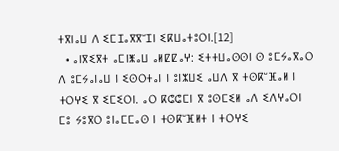ⵜⴳⵏⴰⵡ ⴷ ⵉⵎⵊⴰⴳⴳⵯⵊⵏ ⵉⴽⵡⴰⵜⵓⵔⵏ.[12]
  • ⴰⵏⴳⵉⴳⵜ ⴰⵎⵏⵥⴰⵡ ⴰⵍⵇⵇⴰⵖ: ⵉⵜⵜⵡⴰⵙⵙⵏ ⵙ ⵓⵎⵢⴰⴳⴰⵔ ⴷ ⵓⵎⵢⴰⵏⴰⵡ ⵏ ⵉⵙⵔⵜⴰⵏ ⵏ ⵓⵏⵣⵡⵉ ⴰⵡⴷ ⴳ ⵜⵙⴽⵯⴼⴰⵍ ⵏ ⵜⵔⵖⵉ ⴳ ⵉⵎⵉⵔⵏ. ⴰⵔ ⴽⵛⵛⵎⵏ ⴳ ⵓⵙⵎⵉⵍ ⴰⴷ ⵉⴷⵖⴰⵔⵏ ⵎⵓ ⵢⵓⴳⵔ ⵓⵏⴰⵎⵎⴰⵙ ⵏ ⵜⵙⴽⵯⴼⵍⵜ ⵏ ⵜⵔⵖⵉ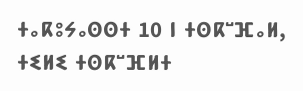ⵜⴰⴽⵓⵢⴰⵙⵙⵜ 10 ⵏ ⵜⵙⴽⵯⴼⴰⵍ, ⵜⵉⵍⵉ ⵜⵙⴽⵯⴼⵍⵜ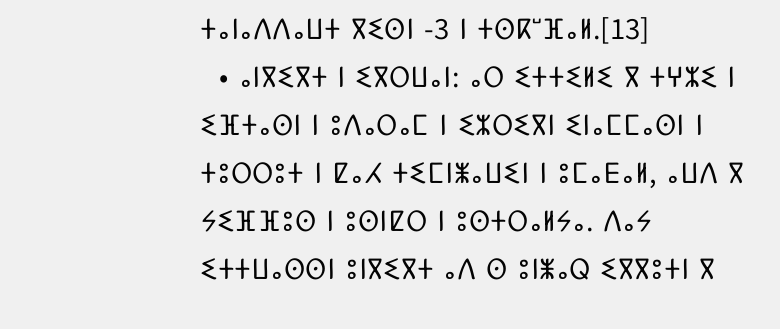ⵜⴰⵏⴰⴷⴷⴰⵡⵜ ⴳⵉⵙⵏ -3 ⵏ ⵜⵙⴽⵯⴼⴰⵍ.[13]
  • ⴰⵏⴳⵉⴳⵜ ⵏ ⵉⴳⵔⵡⴰⵏ: ⴰⵔ ⵉⵜⵜⵉⵍⵉ ⴳ ⵜⵖⵣⵉ ⵏ ⵉⴼⵜⴰⵙⵏ ⵏ ⵓⴷⴰⵔⴰⵎ ⵏ ⵉⵣⵔⵉⴳⵏ ⵉⵏⴰⵎⵎⴰⵙⵏ ⵏ ⵜⵓⵔⵔⵓⵜ ⵏ ⵇⴰⵃ ⵜⵉⵎⵏⵥⴰⵡⵉⵏ ⵏ ⵓⵎⴰⴹⴰⵍ, ⴰⵡⴷ ⴳ ⵢⵉⴼⴼⵓⵙ ⵏ ⵓⵙⵏⵇⵔ ⵏ ⵓⵙⵜⵔⴰⵍⵢⴰ. ⴷⴰⵢ ⵉⵜⵜⵡⴰⵙⵙⵏ ⵓⵏⴳⵉⴳⵜ ⴰⴷ ⵙ ⵓⵏⵥⴰⵕ ⵉⴳⴳⵓⵜⵏ ⴳ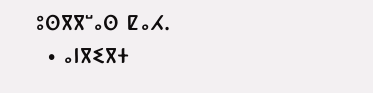ⵓⵙⴳⴳⵯⴰⵙ ⵇⴰⵃ.
  • ⴰⵏⴳⵉⴳⵜ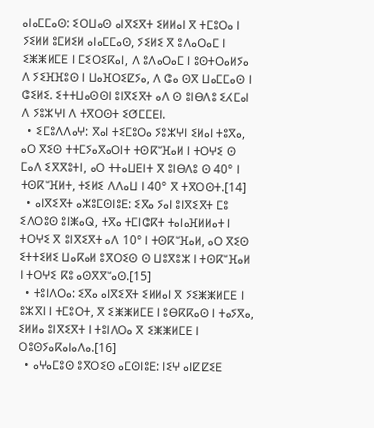ⴰⵏⴰⵎⵎⴰⵙ: ⵉⵔⵡⴰⵙ ⴰⵏⴳⵉⴳⵜ ⵉⵍⵍⴰⵏ ⴳ ⵜⵎⵓⵔⴰ ⵏ ⵢⵉⵍⵍ ⵓⵎⵍⵉⵍ ⴰⵏⴰⵎⵎⴰⵙ, ⵢⵉⵍⵉ ⴳ ⵓⴷⴰⵔⴰⵎ ⵏ ⵉⵥⵥⵍⵎⴹ ⵏ ⵎⵉⵔⵉⴽⴰⵏ, ⴷ ⵓⴷⴰⵔⴰⵎ ⵏ ⵓⵙⵜⵔⴰⵍⵢⴰ ⴷ ⵢⵉⴼⴼⵓⵙ ⵏ ⵡⴰⴼⵔⵉⵇⵢⴰ, ⴷ ⵛⴰ ⵙⴳ ⵡⴰⵎⵎⴰⵙ ⵏ ⵛⵉⵍⵉ. ⵉⵜⵜⵡⴰⵙⵙⵏ ⵓⵏⴳⵉⴳⵜ ⴰⴷ ⵙ ⵓⵏⴱⴷⵓ ⵉⵃⵎⴰⵏ ⴷ ⵢⵓⵣⵖⵏ ⴷ ⵜⴳⵔⵙⵜ ⵉⵚⵎⵎⴹⵏ.
  • ⵉⵎⵓⴷⴷⴰⵖ: ⴳⴰⵏ ⵜⵉⵎⵓⵔⴰ ⵢⵓⵣⵖⵏ ⵉⵍⴰⵏ ⵜⵓⴳⴰ, ⴰⵔ ⴳⵉⵙ ⵜⵜⵎⵢⴰⴳⴰⵔⵏⵜ ⵜⵙⴽⵯⴼⴰⵍ ⵏ ⵜⵔⵖⵉ ⵙ ⵎⴰⴷ ⵉⴳⴳⵓⵜⵏ, ⴰⵔ ⵜⵜⴰⵡⴹⵏⵜ ⴳ ⵓⵏⴱⴷⵓ ⵙ 40° ⵏ ⵜⵙⴽⵯⴼⵍⵜ, ⵜⵉⵍⵉ ⴷⴷⴰⵡ ⵏ 40° ⴳ ⵜⴳⵔⵙⵜ.[14]
  • ⴰⵏⴳⵉⴳⵜ ⴰⵣⵓⵎⵙⵏⵓⴹ: ⵉⴳⴰ ⵢⴰⵏ ⵓⵏⴳⵉⴳⵜ ⵎⵓ ⵉⴷⵔⵓⵙ ⵓⵏⵥⴰⵕ, ⵜⴳⴰ ⵜⵎⵏⵛⴽⵜ ⵜⴰⵏⴰⴼⵍⵍⴰⵜ ⵏ ⵜⵔⵖⵉ ⴳ ⵓⵏⴳⵉⴳⵜ ⴰⴷ 10° ⵏ ⵜⵙⴽⵯⴼⴰⵍ, ⴰⵔ ⴳⵉⵙ ⵉⵜⵜⵉⵍⵉ ⵡⴰⴽⴰⵍ ⵓⴳⵔⵉⵙ ⵙ ⵡⵓⴳⵓⵣ ⵏ ⵜⵙⴽⵯⴼⴰⵍ ⵏ ⵜⵔⵖⵉ ⴽⵓ ⴰⵙⴳⴳⵯⴰⵙ.[15]
  • ⵜⵓⵏⴷⵔⴰ: ⵉⴳⴰ ⴰⵏⴳⵉⴳⵜ ⵉⵍⵍⴰⵏ ⴳ ⵢⵉⵥⵥⵍⵎⴹ ⵏ ⵓⵣⴳⵏ ⵏ ⵜⵎⵓⵔⵜ, ⴳ ⵉⵥⵥⵍⵎⴹ ⵏ ⵓⴱⴽⴽⴰⵙ ⵏ ⵜⴰⵢⴳⴰ, ⵉⵍⵍⴰ ⵓⵏⴳⵉⴳⵜ ⵏ ⵜⵓⵏⴷⵔⴰ ⴳ ⵉⵥⵥⵍⵎⴹ ⵏ ⵔⵓⵙⵢⴰⴽⴰⵏⴰⴷⴰ.[16]
  • ⴰⵖⴰⵎⵓⵙ ⵓⴳⵔⵉⵙ ⴰⵎⵙⵏⵓⴹ: ⵏⵉⵖ ⴰⵏⵇⵇⵉⴹ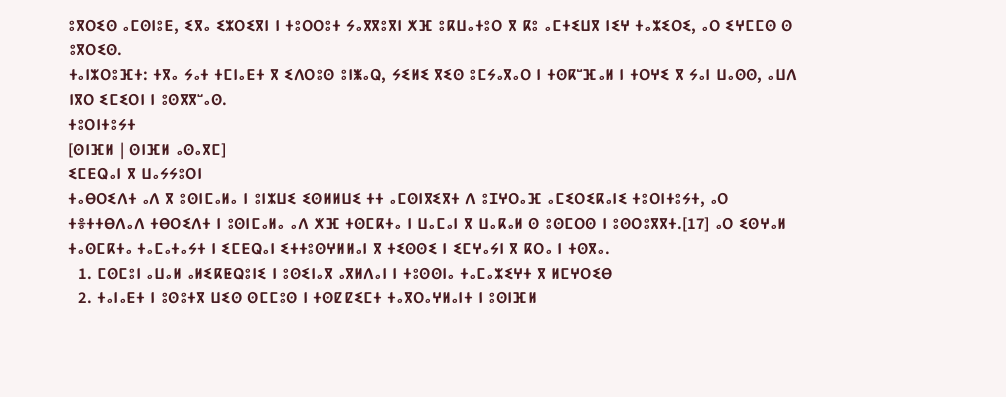ⵓⴳⵔⵉⵙ ⴰⵎⵙⵏⵓⴹ, ⵉⴳⴰ ⵉⵣⵔⵉⴳⵏ ⵏ ⵜⵓⵔⵔⵓⵜ ⵢⴰⴳⴳⵓⴳⵏ ⵅⴼ ⵓⴽⵡⴰⵜⵓⵔ ⴳ ⴽⵓ ⴰⵎⵜⵉⵡⴳ ⵏⵉⵖ ⵜⴰⵣⵉⵔⵉ, ⴰⵔ ⵉⵖⵎⵎⵙ ⵙ ⵓⴳⵔⵉⵙ.
ⵜⴰⵏⵣⵔⵓⴼⵜ: ⵜⴳⴰ ⵢⴰⵜ ⵜⵎⵏⴰⴹⵜ ⴳ ⵉⴷⵔⵓⵙ ⵓⵏⵥⴰⵕ, ⵢⵉⵍⵉ ⴳⵉⵙ ⵓⵎⵢⴰⴳⴰⵔ ⵏ ⵜⵙⴽⵯⴼⴰⵍ ⵏ ⵜⵔⵖⵉ ⴳ ⵢⴰⵏ ⵡⴰⵙⵙ, ⴰⵡⴷ ⵏⴳⵔ ⵉⵎⵉⵔⵏ ⵏ ⵓⵙⴳⴳⵯⴰⵙ.
ⵜⵓⵔⵏⵜⵓⵢⵜ
[ⵙⵏⴼⵍ | ⵙⵏⴼⵍ ⴰⵙⴰⴳⵎ]
ⵉⵎⴹⵕⴰⵏ ⴳ ⵡⴰⵢⵢⵓⵔⵏ
ⵜⴰⴱⵔⵉⴷⵜ ⴰⴷ ⴳ ⵓⵙⵏⵎⴰⵍⴰ ⵏ ⵓⵏⵣⵡⵉ ⵉⵙⵍⵍⵡⵉ ⵜⵜ ⴰⵎⵙⵏⴳⵉⴳⵜ ⴷ ⵓⵊⵖⵔⴰⴼ ⴰⵎⵉⵔⵉⴽⴰⵏⵉ ⵜⵓⵔⵏⵜⵓⵢⵜ, ⴰⵔ ⵜⴻⵜⵜⴱⴷⴰⴷ ⵜⴱⵔⵉⴷⵜ ⵏ ⵓⵙⵏⵎⴰⵍⴰ ⴰⴷ ⵅⴼ ⵜⵙⵎⴽⵜⴰ ⵏ ⵡⴰⵎⴰⵏ ⴳ ⵡⴰⴽⴰⵍ ⵙ ⵓⵙⵎⵔⵙ ⵏ ⵓⵙⵔⵓⴳⴳⵜ.[17] ⴰⵔ ⵉⵙⵖⴰⵍ ⵜⴰⵙⵎⴽⵜⴰ ⵜⴰⵎⴰⵜⴰⵢⵜ ⵏ ⵉⵎⴹⵕⴰⵏ ⵉⵜⵜⵓⵙⵖⵍⵍⴰⵏ ⴳ ⵜⵉⵙⵙⵉ ⵏ ⵉⵎⵖⴰⵢⵏ ⴳ ⴽⵔⴰ ⵏ ⵜⵙⴳⴰ.
  1. ⵎⵙⵎⵓⵏ ⴰⵡⴰⵍ ⴰⵍⵉⴽⵟⵕⵓⵏⵉ ⵏ ⵓⵙⵉⵏⴰⴳ ⴰⴳⵍⴷⴰⵏ ⵏ ⵜⵓⵙⵙⵏⴰ ⵜⴰⵎⴰⵣⵉⵖⵜ ⴳ ⵍⵎⵖⵔⵉⴱ
  2. ⵜⴰⵏⴰⴹⵜ ⵏ ⵓⵙⵓⵜⴳ ⵡⵉⵙ ⵙⵎⵎⵓⵙ ⵏ ⵜⵙⵇⵇⵉⵎⵜ ⵜⴰⴳⵔⴰⵖⵍⴰⵏⵜ ⵏ ⵓⵙⵏⴼⵍ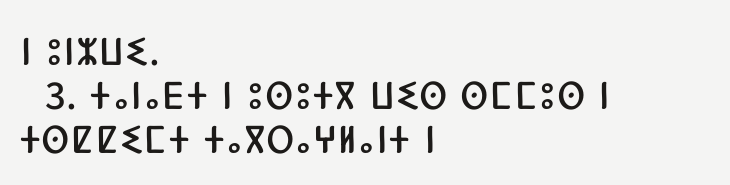ⵏ ⵓⵏⵣⵡⵉ.
  3. ⵜⴰⵏⴰⴹⵜ ⵏ ⵓⵙⵓⵜⴳ ⵡⵉⵙ ⵙⵎⵎⵓⵙ ⵏ ⵜⵙⵇⵇⵉⵎⵜ ⵜⴰⴳⵔⴰⵖⵍⴰⵏⵜ ⵏ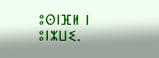ⵓⵙⵏⴼⵍ ⵏ ⵓⵏⵣⵡⵉ.